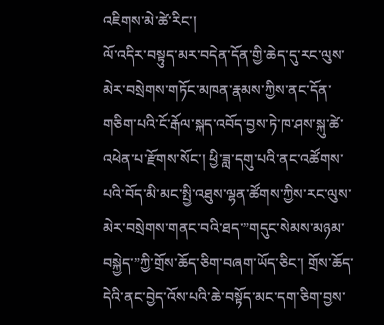འཇིགས་མེ་ཚེ་རིང་།
ལོ་འདིར་བསྟུད་མར་བདེན་དོན་གྱི་ཆེད་དུ་རང་ལུས་མེར་བསྲེགས་གཏོང་མཁན་རྣམས་ཀྱིས་ནང་དོན་གཅིག་པའི་ངོ་རྒོལ་སྐད་འབོད་བྱས་ཏེ་ཁ་ཤས་སྐུ་ཚེ་འཕེན་པ་རྫོགས་སོང་། ཕྱི་ཟླ་དགུ་པའི་ནང་འཚོགས་པའི་བོད་མི་མང་སྤྱི་འཐུས་ལྷན་ཚོགས་ཀྱིས་རང་ལུས་མེར་བསྲེགས་གནང་བའི་ཐད་”གདུང་སེམས་མཉམ་བསྐྱེད་”ཀྱི་གྲོས་ཆོད་ཅིག་བཞག་ཡོད་ཅིང་། གྲོས་ཆོད་དེའི་ནང་བྱེད་འོས་པའི་ཆེ་བསྟོད་མང་དག་ཅིག་བྱས་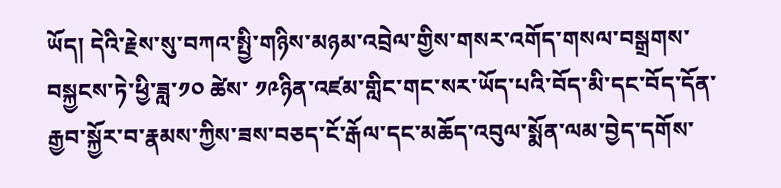ཡོད། དེའི་རྗེས་སུ་བཀའ་སྤྱི་གཉིས་མཉམ་འབྲེལ་གྱིས་གསར་འགོད་གསལ་བསྒྲགས་བསྐྱངས་ཏེ་ཕྱི་ཟླ་༡༠ ཚེས་ ༡༩ཉིན་འཛམ་གླིང་གང་སར་ཡོད་པའི་བོད་མི་དང་བོད་དོན་རྒྱབ་སྐྱོར་བ་རྣམས་ཀྱིས་ཟས་བཅད་ངོ་རྒོལ་དང་མཆོད་འབུལ་སྨོན་ལམ་བྱེད་དགོས་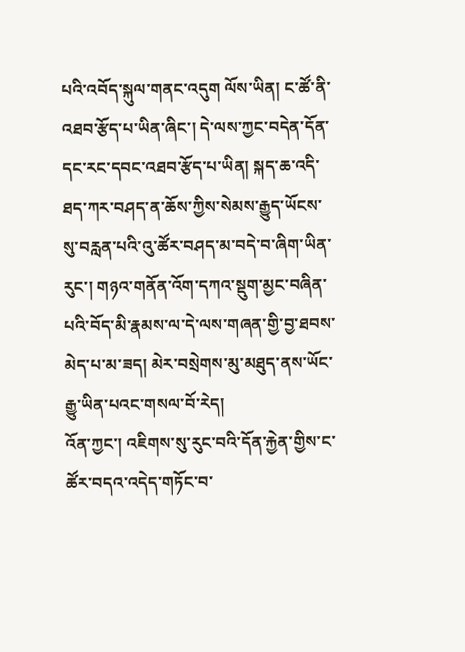པའི་འབོད་སྐུལ་གནང་འདུག ལོས་ཡིན། ང་ཚོ་ནི་འཐབ་རྩོད་པ་ཡིན་ཞིང་། དེ་ལས་ཀྱང་བདེན་དོན་དང་རང་དབང་འཐབ་རྩོད་པ་ཡིན། སྐད་ཆ་འདི་ཐད་ཀར་བཤད་ན་ཆོས་ཀྱིས་སེམས་རྒྱུད་ཡོངས་སུ་བརླན་པའི་འུ་ཚོར་བཤད་མ་བདེ་བ་ཞིག་ཡིན་རུང་། གཉའ་གནོན་འོག་དཀའ་སྡུག་མྱང་བཞིན་པའི་བོད་མི་རྣམས་ལ་དེ་ལས་གཞན་གྱི་བྱ་ཐབས་མེད་པ་མ་ཟད། མེར་བསྲེགས་མུ་མཐུད་ནས་ཡོང་རྒྱུ་ཡིན་པའང་གསལ་བོ་རེད།
འོན་ཀྱང་། འཇིགས་སུ་རུང་བའི་དོན་རྐྱེན་གྱིས་ང་ཚོར་བདའ་འདེད་གཏོང་བ་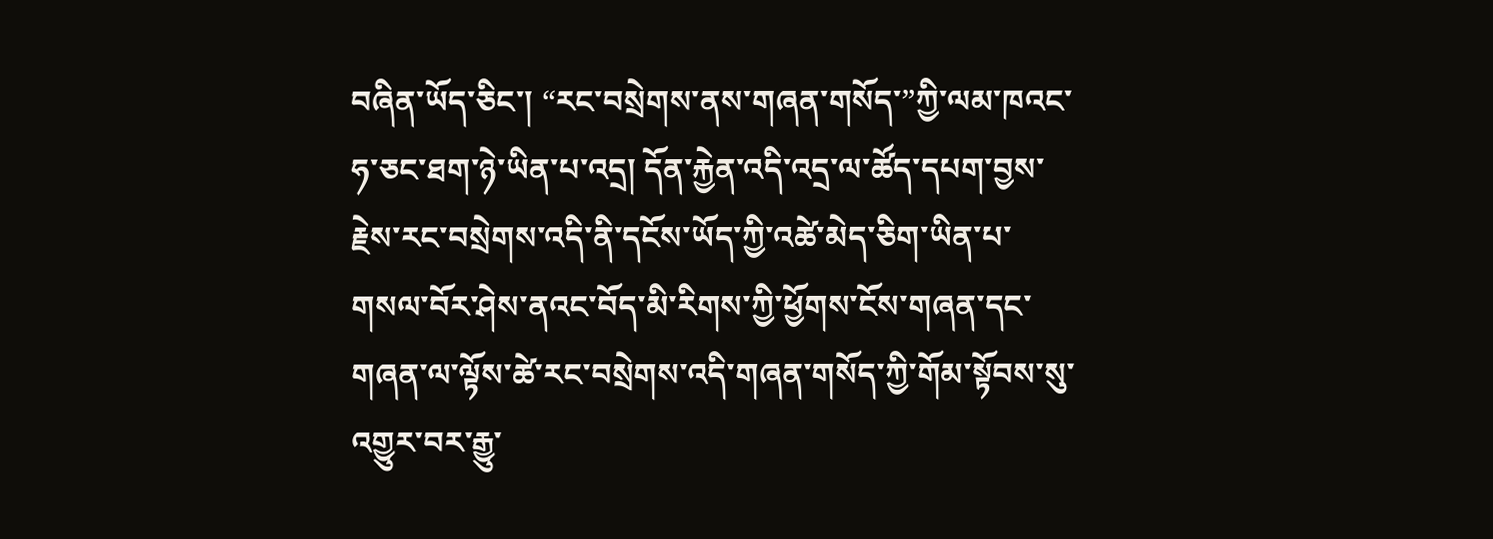བཞིན་ཡོད་ཅིང་། “རང་བསྲེགས་ནས་གཞན་གསོད་”ཀྱི་ལམ་ཁའང་ཧ་ཅང་ཐག་ཉེ་ཡིན་པ་འདྲ། དོན་རྐྱེན་འདི་འདྲ་ལ་ཚོད་དཔག་བྱས་རྗེས་རང་བསྲེགས་འདི་ནི་དངོས་ཡོད་ཀྱི་འཚེ་མེད་ཅིག་ཡིན་པ་གསལ་བོར་ཤེས་ནའང་བོད་མི་རིགས་ཀྱི་ཕྱོགས་ངོས་གཞན་དང་གཞན་ལ་ལྟོས་ཚེ་རང་བསྲེགས་འདི་གཞན་གསོད་ཀྱི་གོམ་སྟོབས་སུ་འགྱུར་བར་རྒྱུ་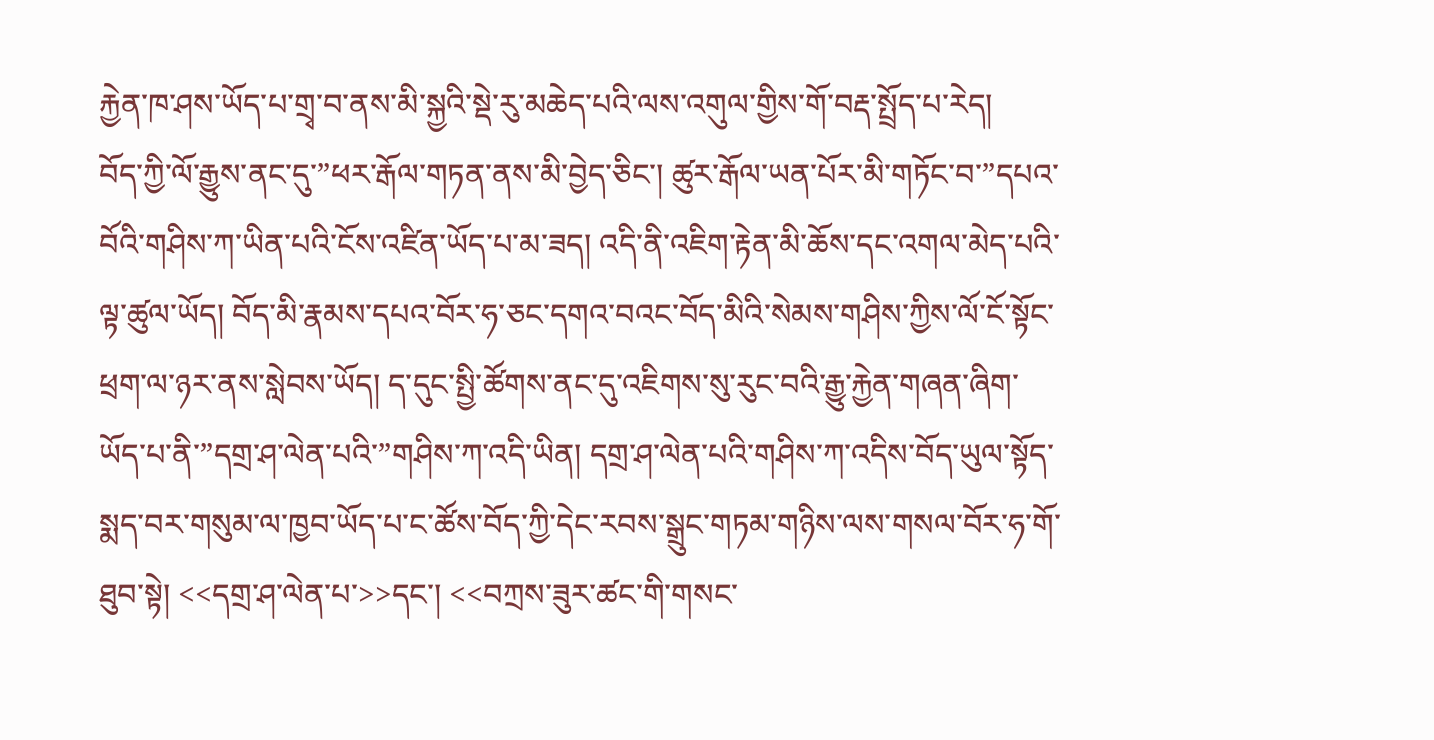རྐྱེན་ཁ་ཤས་ཡོད་པ་གྲྭ་བ་ནས་མི་སྐྱའི་སྡེ་རུ་མཆེད་པའི་ལས་འགུལ་གྱིས་གོ་བརྡ་སྤྲོད་པ་རེད།
བོད་ཀྱི་ལོ་རྒྱུས་ནང་དུ་”ཕར་རྒོལ་གཏན་ནས་མི་བྱེད་ཅིང་། ཚུར་རྒོལ་ཡན་པོར་མི་གཏོང་བ་”དཔའ་བོའི་གཤིས་ཀ་ཡིན་པའི་ངོས་འཛིན་ཡོད་པ་མ་ཟད། འདི་ནི་འཇིག་རྟེན་མི་ཆོས་དང་འགལ་མེད་པའི་ལྟ་ཚུལ་ཡོད། བོད་མི་རྣམས་དཔའ་བོར་ཧ་ཅང་དགའ་བའང་བོད་མིའི་སེམས་གཤིས་ཀྱིས་ལོ་ངོ་སྟོང་ཕྲག་ལ་ཉར་ནས་སླེབས་ཡོད། ད་དུང་སྤྱི་ཚོགས་ནང་དུ་འཇིགས་སུ་རུང་བའི་རྒྱུ་རྐྱེན་གཞན་ཞིག་ཡོད་པ་ནི་”དགྲ་ཤ་ལེན་པའི་”གཤིས་ཀ་འདི་ཡིན། དགྲ་ཤ་ལེན་པའི་གཤིས་ཀ་འདིས་བོད་ཡུལ་སྟོད་སྨད་བར་གསུམ་ལ་ཁྱབ་ཡོད་པ་ང་ཚོས་བོད་ཀྱི་དེང་རབས་སྒྲུང་གཏམ་གཉིས་ལས་གསལ་བོར་ཧ་གོ་ཐུབ་སྟེ། <<དགྲ་ཤ་ལེན་པ་>>དང་། <<བཀྲས་ཟུར་ཚང་གི་གསང་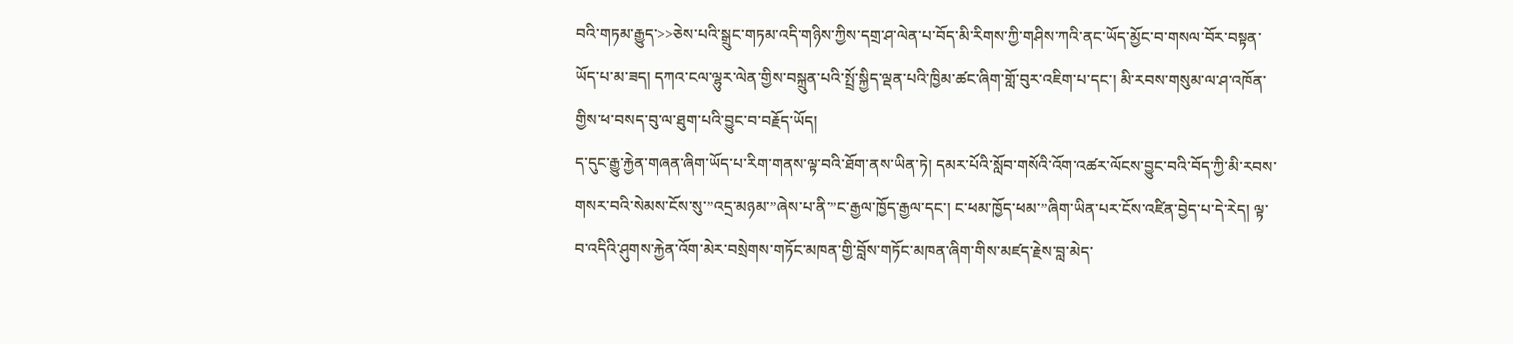བའི་གཏམ་རྒྱུད་>>ཅེས་པའི་སྒྲུང་གཏམ་འདི་གཉིས་ཀྱིས་དགྲ་ཤ་ལེན་པ་བོད་མི་རིགས་ཀྱི་གཤིས་ཀའི་ནང་ཡོད་མྱོང་བ་གསལ་བོར་བསྟན་ཡོད་པ་མ་ཟད། དཀའ་ངལ་ལྷུར་ལེན་གྱིས་བསྐྲུན་པའི་སྤྲོ་སྐྱིད་ལྡན་པའི་ཁྱིམ་ཚང་ཞིག་གློ་བུར་འཇིག་པ་དང་། མི་རབས་གསུམ་ལ་ཤ་འཁོན་གྱིས་ཕ་བསད་བུ་ལ་ཐུག་པའི་བྱུང་བ་བརྗོད་ཡོད།
ད་དུང་རྒྱུ་རྐྱེན་གཞན་ཞིག་ཡོད་པ་རིག་གནས་ལྟ་བའི་ཐོག་ནས་ཡིན་ཏེ། དམར་པོའི་སློབ་གསོའི་འོག་འཚར་ལོངས་བྱུང་བའི་བོད་ཀྱི་མི་རབས་གསར་བའི་སེམས་ངོས་སུ་”འདྲ་མཉམ་”ཞེས་པ་ནི་”ང་རྒྱལ་ཁྱོད་རྒྱལ་དང་། ང་ཕམ་ཁྱོད་ཕམ་”ཞིག་ཡིན་པར་ངོས་འཛིན་བྱེད་པ་དེ་རེད། ལྟ་བ་འདིའི་ཤུགས་རྐྱེན་འོག་མེར་བསྲེགས་གཏོང་མཁན་གྱི་བློས་གཏོང་མཁན་ཞིག་གིས་མཛད་རྗེས་བླ་མེད་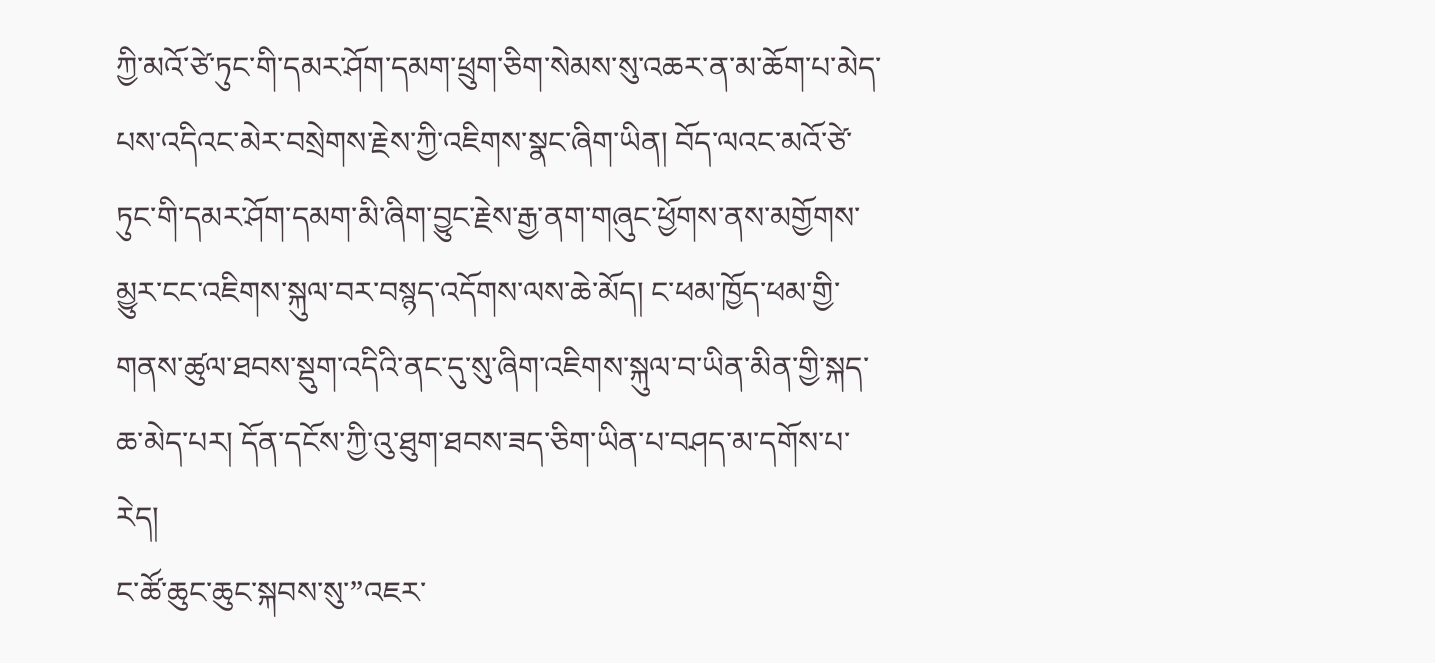ཀྱི་མའོ་ཙེ་ཏུང་གི་དམར་ཤོག་དམག་ཕྲུག་ཅིག་སེམས་སུ་འཆར་ན་མ་ཆོག་པ་མེད་པས་འདིའང་མེར་བསྲེགས་རྗེས་ཀྱི་འཇིགས་སྣང་ཞིག་ཡིན། བོད་ལའང་མའོ་ཙེ་ཏུང་གི་དམར་ཤོག་དམག་མི་ཞིག་བྱུང་རྗེས་རྒྱ་ནག་གཞུང་ཕྱོགས་ནས་མགྱོགས་མྱུར་ངང་འཇིགས་སྐུལ་བར་བསྙད་འདོགས་ལས་ཆེ་མོད། ང་ཕམ་ཁྱོད་ཕམ་གྱི་གནས་ཚུལ་ཐབས་སྡུག་འདིའི་ནང་དུ་སུ་ཞིག་འཇིགས་སྐུལ་བ་ཡིན་མིན་གྱི་སྐད་ཆ་མེད་པར། དོན་དངོས་ཀྱི་འུ་ཐུག་ཐབས་ཟད་ཅིག་ཡིན་པ་བཤད་མ་དགོས་པ་རེད།
ང་ཚོ་ཆུང་ཆུང་སྐབས་སུ་”འཇར་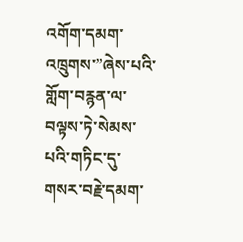འགོག་དམག་འཁྲུགས་”ཞེས་པའི་གློག་བརྙན་ལ་བལྟས་ཏེ་སེམས་པའི་གཏིང་དུ་གསར་བརྗེ་དམག་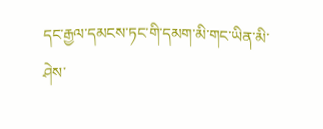དང་རྒྱལ་དམངས་ཏང་གི་དམག་མི་གང་ཡིན་མི་ཤེས་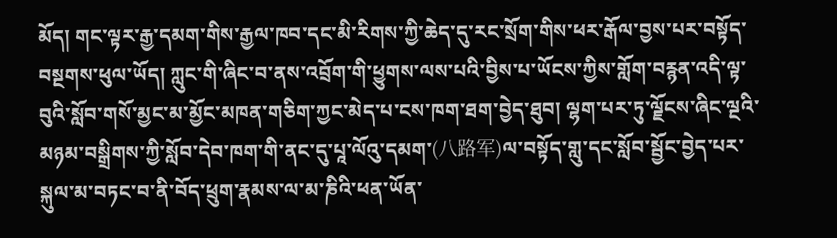མོད། གང་ལྟར་རྒྱ་དམག་གིས་རྒྱལ་ཁབ་དང་མི་རིགས་ཀྱི་ཆེད་དུ་རང་སྲོག་གིས་ཕར་རྒོལ་བྱས་པར་བསྟོད་བསྔགས་ཕུལ་ཡོད། ཀླུང་གི་ཞིང་བ་ནས་འབྲོག་གི་ཕྱུགས་ལས་པའི་བྱིས་པ་ཡོངས་ཀྱིས་གློག་བརྙན་འདི་ལྟ་བུའི་སློབ་གསོ་མྱང་མ་མྱོང་མཁན་གཅིག་ཀྱང་མེད་པ་ངས་ཁག་ཐག་བྱེད་ཐུབ། ལྷག་པར་ཏུ་ལྗོངས་ཞིང་ལྔའི་མཉམ་བསྒྲིགས་ཀྱི་སློབ་དེབ་ཁག་གི་ནང་དུ་པཱ་ལོའུ་དམག་(八路军)ལ་བསྟོད་གླུ་དང་སློབ་སྦྱོང་བྱེད་པར་སྐུལ་མ་བཏང་བ་ནི་བོད་ཕྲུག་རྣམས་ལ་མ་ཎིའི་ཕན་ཡོན་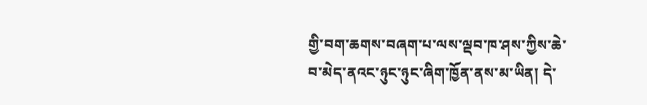གྱི་བག་ཆགས་བཞག་པ་ལས་ལྡབ་ཁ་ཤས་ཀྱིས་ཆེ་བ་མེད་ནའང་ཉུང་ཉུང་ཞིག་ཁྱོན་ནས་མ་ཡིན། དེ་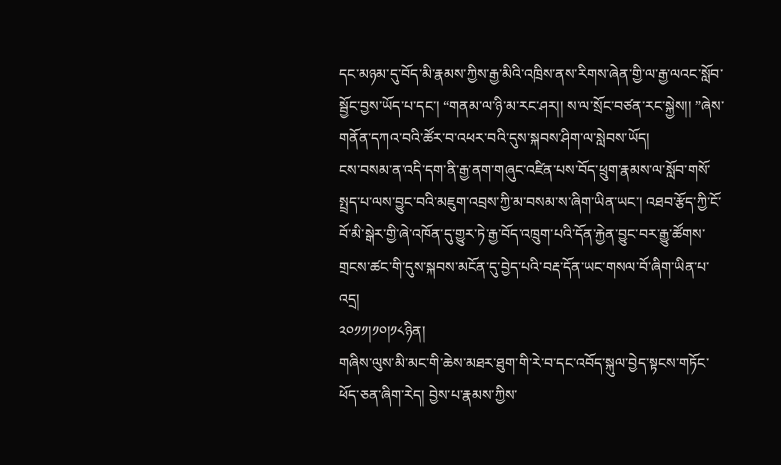དང་མཉམ་དུ་བོད་མི་རྣམས་ཀྱིས་རྒྱ་མིའི་འཁྲིས་ནས་རིགས་ཞེན་གྱི་ལ་རྒྱ་ལའང་སློབ་སྦྱོང་བྱས་ཡོད་པ་དང་། “གནམ་ལ་ཉི་མ་རང་ཤར།། ས་ལ་སྲོང་བཙན་རང་སྐྱེས།། ”ཞེས་གནོན་དཀའ་བའི་ཚོར་བ་འཕར་བའི་དུས་སྐབས་ཤིག་ལ་སླེབས་ཡོད།
ངས་བསམ་ན་འདི་དག་ནི་རྒྱ་ནག་གཞུང་འཛིན་པས་བོད་ཕྲུག་རྣམས་ལ་སློབ་གསོ་སྤྲད་པ་ལས་བྱུང་བའི་མཇུག་འབྲས་ཀྱི་མ་བསམ་ས་ཞིག་ཡིན་ཡང་། འཐབ་རྩོད་ཀྱི་ངོ་བོ་མི་སྒེར་གྱི་ཞེ་འཁོན་དུ་གྱུར་ཏེ་རྒྱ་བོད་འཁྲུག་པའི་དོན་རྐྱེན་བྱུང་བར་རྒྱུ་ཚོགས་གྲངས་ཚང་གི་དུས་སྐབས་མངོན་དུ་བྱེད་པའི་བརྡ་དོན་ཡང་གསལ་བོ་ཞིག་ཡིན་པ་འདྲ།
༢༠༡༡།༡༠།༡༨ཉིན།
གཞིས་ལུས་མི་མང་གི་ཆེས་མཐར་ཐུག་གི་རེ་བ་དང་འབོད་སྐུལ་བྱེད་སྟངས་གཏོང་ཕོད་ཅན་ཞིག་རེད། བྱེས་པ་རྣམས་ཀྱིས་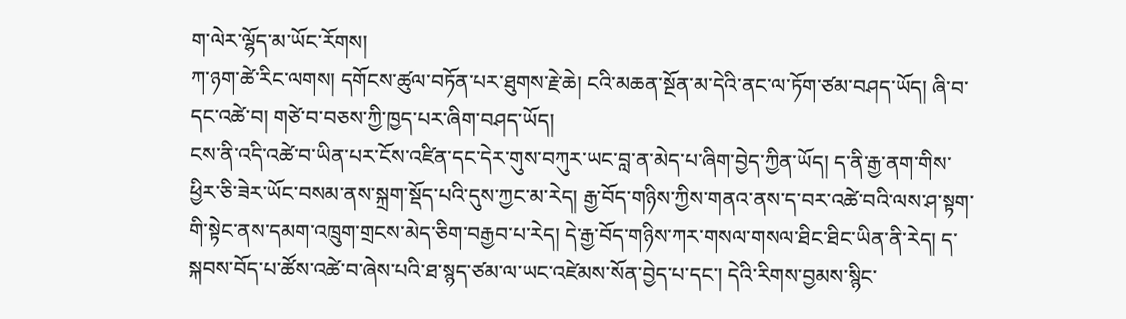ག་ལེར་ལྷོད་མ་ཡོང་རོགས།
ཀ་ཉག་ཚེ་རིང་ལགས། དགོངས་ཚུལ་བཏོན་པར་ཐུགས་རྗེ་ཆེ། ངའི་མཆན་སྔོན་མ་དེའི་ནང་ལ་ཏོག་ཙམ་བཤད་ཡོད། ཞི་བ་དང་འཚེ་བ། གཙེ་བ་བཅས་ཀྱི་ཁྱད་པར་ཞིག་བཤད་ཡོད།
ངས་ནི་འདི་འཚེ་བ་ཡིན་པར་ངོས་འཛིན་དང་དེར་གུས་བཀུར་ཡང་བླ་ན་མེད་པ་ཞིག་བྱེད་ཀྱིན་ཡོད། ད་ནི་རྒྱ་ནག་གིས་ཕྱིར་ཅི་ཟེར་ཡོང་བསམ་ནས་སྐྲག་སྡོད་པའི་དུས་ཀྱང་མ་རེད། རྒྱ་བོད་གཉིས་ཀྱིས་གནའ་ནས་ད་བར་འཚེ་བའི་ལས་ཤ་སྟག་གི་སྟེང་ནས་དམག་འཁྲུག་གྲངས་མེད་ཅིག་བརྒྱབ་པ་རེད། དེ་རྒྱ་བོད་གཉིས་ཀར་གསལ་གསལ་ཐིང་ཐིང་ཡིན་ནི་རེད། ད་སྐབས་བོད་པ་ཚོས་འཚེ་བ་ཞེས་པའི་ཐ་སྙད་ཙམ་ལ་ཡང་འཛེམས་སོན་བྱེད་པ་དང་། དེའི་རིགས་བྱམས་སྙིང་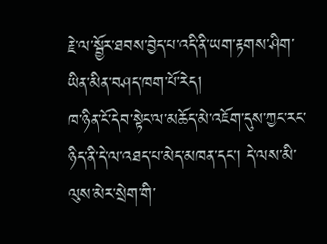རྗེ་ལ་སྦྱོར་ཐབས་བྱེད་པ་འདི་ནི་ཡག་རྟགས་ཤིག་ཡིན་མིན་བཤད་ཁག་པོ་རེད།
ཁ་ཉིན་ངོ་དེབ་སྟེང་ལ་མཆོད་མེ་འཇོག་དུས་ཀྱང་རང་ཉིད་ནི་དེ་ལ་འཐད་པ་མེད་མཁན་དང་། དེ་ལས་མི་ལུས་མེར་སྲེག་གི་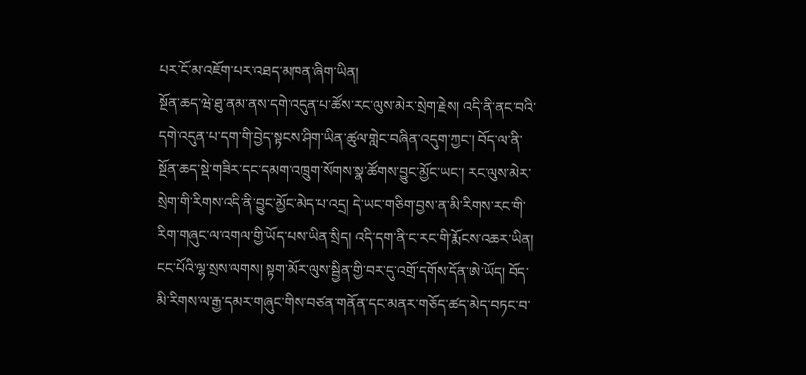པར་ངོ་མ་འཇོག་པར་འཐད་མཁན་ཞིག་ཡིན།
སྔོན་ཆད་ཝེ་ཐུ་ནམ་ནས་དགེ་འདུན་པ་ཚོས་རང་ལུས་མེར་སྲེག་རྗེས། འདི་ནི་ནང་བའི་དགེ་འདུན་པ་དག་གི་བྱེད་སྟངས་ཤིག་ཡིན་ཚུལ་གླེང་བཞིན་འདུག་ཀྱང་། བོད་ལ་ནི་སྔོན་ཆད་སྡེ་གཟིར་དང་དམག་འཁྲུག་སོགས་སྣ་ཚོགས་བྱུང་མྱོང་ཡང་། རང་ལུས་མེར་སྲེག་གི་རིགས་འདི་ནི་བྱུང་མྱོང་མེད་པ་འདྲ། དེ་ཡང་གཅིག་བྱས་ན་མི་རིགས་རང་གི་རིག་གཞུང་ལ་འགལ་གྱི་ཡོད་པས་ཡིན་སྲིད། འདི་དག་ནི་ང་རང་གི་རྨོངས་འཆར་ཡིན།
ངང་པོའི་ལྷ་སྲས་ལགས། སྟག་མོར་ལུས་སྦྱིན་གྱི་བར་དུ་འགྲོ་དགོས་དོན་ཨེ་ཡོད། བོད་མི་རིགས་ལ་རྒྱ་དམར་གཞུང་གིས་བཙན་གནོན་དང་མནར་གཅོད་ཚད་མེད་བཏང་བ་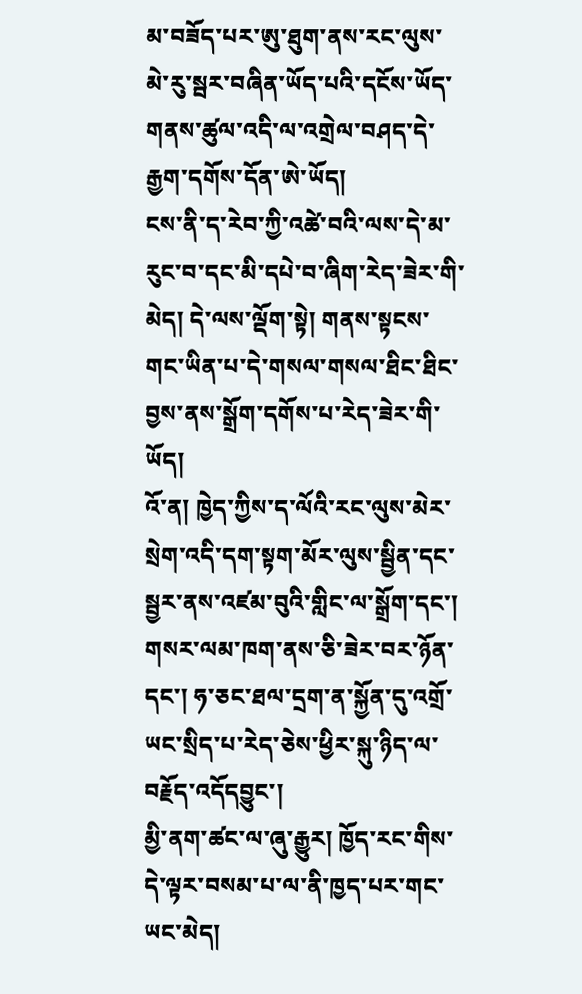མ་བཟོད་པར་ཨུ་ཐུག་ནས་རང་ལུས་མེ་རུ་སྦར་བཞིན་ཡོད་པའི་དངོས་ཡོད་གནས་ཚུལ་འདི་ལ་འགྲེལ་བཤད་དེ་རྒྱག་དགོས་དོན་ཨེ་ཡོད།
ངས་ནི་ད་རེབ་ཀྱི་འཚེ་བའི་ལས་དེ་མ་རུང་བ་དང་མི་དཔེ་བ་ཞིག་རེད་ཟེར་གི་མེད། དེ་ལས་ལྡོག་སྟེ། གནས་སྟངས་གང་ཡིན་པ་དེ་གསལ་གསལ་ཐིང་ཐིང་བྱས་ནས་སྒྲོག་དགོས་པ་རེད་ཟེར་གི་ཡོད།
འོ་ན། ཁྱེད་ཀྱིས་ད་ལོའི་རང་ལུས་མེར་སྲེག་འདི་དག་སྟག་མོར་ལུས་སྦྱིན་དང་སྦྱར་ནས་འཛམ་བུའི་གླིང་ལ་སྒྲོག་དང་། གསར་ལམ་ཁག་ནས་ཅི་ཟེར་བར་ཉོན་དང་། ཧ་ཅང་ཐལ་དྲག་ན་སྐྱོན་དུ་འགྲོ་ཡང་སྲིད་པ་རེད་ཅེས་ཕྱིར་སྐུ་ཉིད་ལ་བརྗོད་འདོདབྱུང་།
མྱི་ནག་ཚང་ལ་ཞུ་རྒྱུར། ཁྱོད་རང་གིས་དེ་ལྟར་བསམ་པ་ལ་ནི་ཁྱད་པར་གང་ཡང་མེད།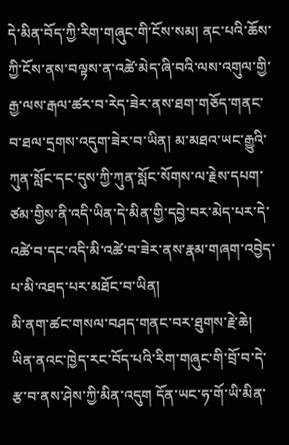དེ་མིན་བོད་ཀྱི་རིག་གཞུང་གི་ངོས་སམ། ནང་པའི་ཆོས་ཀྱི་ངོས་ནས་བལྟས་ན་འཚེ་མེད་ཞི་བའི་ལས་འགུལ་གྱི་རྒྱ་ལས་རྒལ་ཚར་བ་རེད་ཟེར་ནས་ཐག་གཅོད་གནང་བ་ཐལ་དྲགས་འདུག་ཟེར་བ་ཡིན། མ་མཐའ་ཡང་རྒྱུའི་ཀུན་སློང་དང་དུས་ཀྱི་ཀུན་སློང་སོགས་ལ་རྗེས་དཔག་ཙམ་གྱིས་ནི་འདི་ཡིན་དེ་མིན་གྱི་དབྱེ་བར་མེད་པར་དེ་འཚེ་བ་དང་འདི་མི་འཚེ་བ་ཟེར་ནས་རྣམ་གཞག་འབྱེད་པ་མི་འཐད་པར་མཐོང་བ་ཡིན།
མི་ནག་ཚང་གསལ་བཤད་གནང་བར་ཐུགས་རྗེ་ཆེ། ཡིན་ནའང་ཁྱེད་རང་བོད་པའི་རིག་གཞུང་གི་བྲོ་བ་དེ་རྩ་བ་ནས་ཤེས་ཀྱི་མིན་འདུག དོན་ཡང་ཧ་གོ་ཡི་མིན་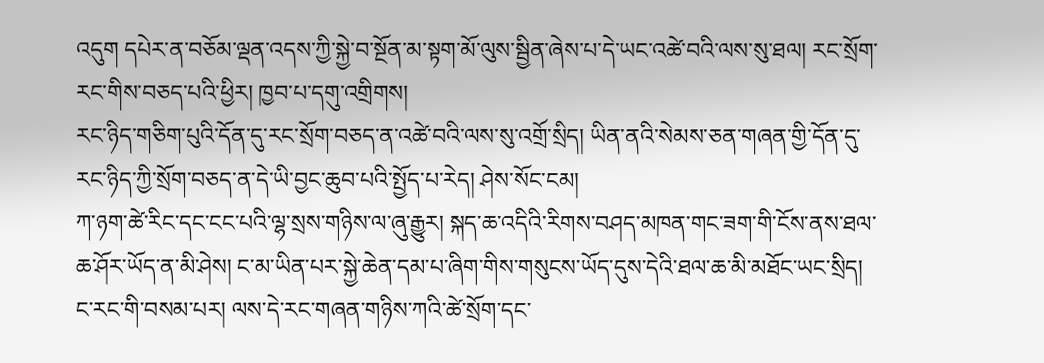འདུག དཔེར་ན་བཅོམ་ལྡན་འདས་ཀྱི་སྐྱེ་བ་སྔོན་མ་སྟག་མོ་ལུས་སྦྱིན་ཞེས་པ་དེ་ཡང་འཚེ་བའི་ལས་སུ་ཐལ། རང་སྲོག་རང་གིས་བཅད་པའི་ཕྱིར། ཁྱབ་པ་དགུ་འགྲིགས།
རང་ཉིད་གཅིག་པུའི་དོན་དུ་རང་སྲོག་བཅད་ན་འཚེ་བའི་ལས་སུ་འགྲོ་སྲིད། ཡིན་ནའི་སེམས་ཅན་གཞན་གྱི་དོན་དུ་རང་ཉིད་ཀྱི་སྲོག་བཅད་ན་དེ་ཡི་བྱང་ཆུབ་པའི་སྤྱོད་པ་རེད། ཤེས་སོང་ངམ།
ཀ་ཉག་ཚེ་རིང་དང་ངང་པའི་ལྷ་སྲས་གཉིས་ལ་ཞུ་རྒྱུར། སྐད་ཆ་འདིའི་རིགས་བཤད་མཁན་གང་ཟག་གི་ངོས་ནས་ཐལ་ཆ་ཤོར་ཡོད་ན་མི་ཤེས། ང་མ་ཡིན་པར་སྐྱེ་ཆེན་དམ་པ་ཞིག་གིས་གསུངས་ཡོད་དུས་དེའི་ཐལ་ཆ་མི་མཐོང་ཡང་སྲིད།
ང་རང་གི་བསམ་པར། ལས་དེ་རང་གཞན་གཉིས་ཀའི་ཚེ་སྲོག་དང་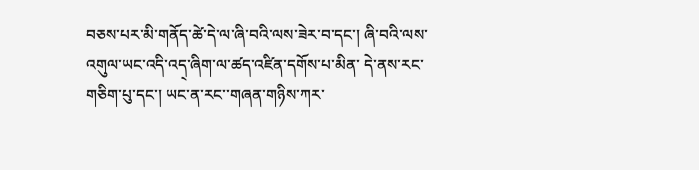བཅས་པར་མི་གནོད་ཚེ་དེ་ལ་ཞི་བའི་ལས་ཟེར་བ་དང་། ཞི་བའི་ལས་འགུལ་ཡང་འདི་འད྄་ཞིག་ལ་ཚད་འཛིན་དགོས་པ་མིན་ དེ་ནས་རང་གཅིག་པུ་དང་། ཡང་ན་རང་་གཞན་གཉིས་ཀར་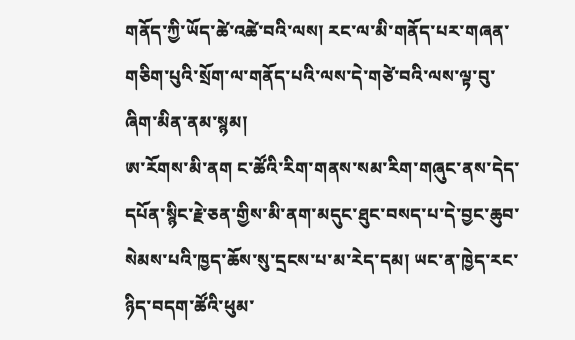གནོད་ཀྱི་ཡོད་ཚེ་འཚེ་བའི་ལས། རང་ལ་མི་གནོད་པར་གཞན་གཅིག་པུའི་སྲོག་ལ་གནོད་པའི་ལས་དེ་གཙེ་བའི་ལས་ལྟ་བུ་ཞིག་མིན་ནམ་སྙམ།
ཨ་རོགས་མི་ནག ང་ཚོའི་རིག་གནས་སམ་རིག་གཞུང་ནས་དེད་དཔོན་སྙིང་རྗེ་ཅན་གྱིས་མི་ནག་མདུང་ཐུང་བསད་པ་དེ་བྱང་ཆུབ་སེམས་པའི་ཁྱད་ཆོས་སུ་དྲངས་པ་མ་རེད་དམ། ཡང་ན་ཁྱེད་རང་ཉིད་བདག་ཚོའི་ཕུམ་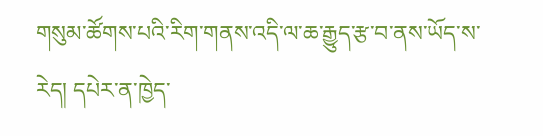གསུམ་ཚོགས་པའི་རིག་གནས་འདི་ལ་ཆ་རྒྱུད་རྩ་བ་ནས་ཡོད་ས་རེད། དཔེར་ན་ཁྱེད་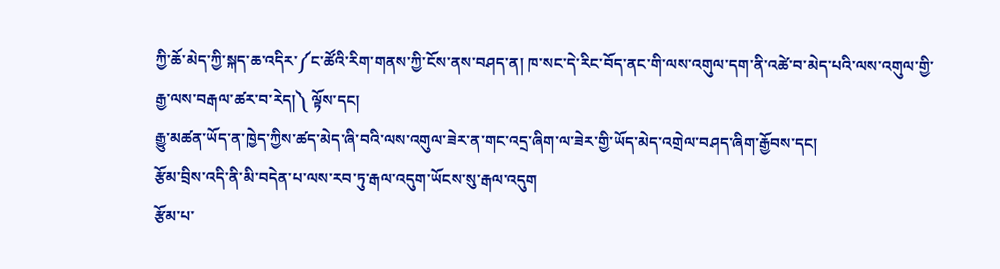ཀྱི་ཆོ་མེད་ཀྱི་སྐད་ཆ་འདིར་༼ང་ཚོའི་རིག་གནས་ཀྱི་ངོས་ནས་བཤད་ན། ཁ་སང་དེ་རིང་བོད་ནང་གི་ལས་འགུལ་དག་ནི་འཚེ་བ་མེད་པའི་ལས་འགུལ་གྱི་རྒྱ་ལས་བརྒལ་ཚར་བ་རེད།༽ ལྟོས་དང།
རྒྱུ་མཚན་ཡོད་ན་ཁྱེད་ཀྱིས་ཚད་མེད་ཞི་བའི་ལས་འགུལ་ཟེར་ན་གང་འདྲ་ཞིག་ལ་ཟེར་གྱི་ཡོད་མེད་འགྲེལ་བཤད་ཞིག་རྒྱོབས་དང།
རྩོམ་བྲིས་འདི་ནི་མི་བདེན་པ་ལས་རབ་ཏུ་རྒལ་འདུག་ཡོངས་སུ་རྒལ་འདུག
རྩོམ་པ་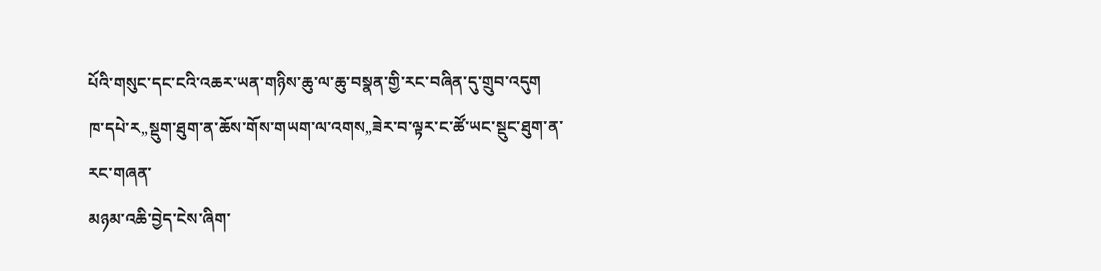པོའི་གསུང་དང་ངའི་འཆར་ཡན་གཉིས་ཆུ་ལ་ཆུ་བསྣན་གྱི་རང་བཞིན་དུ་གྲུབ་འདུག
ཁ་དཔེ་ར„སྡུག་ཐུག་ན་ཆོས་གོས་གཡག་ལ་འགས„ཟེར་བ་ལྟར་ང་ཚོ་ཡང་སྡུང་ཐུག་ན་རང་གཞན་
མཉམ་འཆི་བྱེད་ངེས་ཞིག་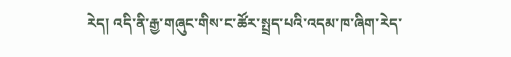རེད། འདི་ནི་རྒྱ་གཞུང་གིས་ང་ཚོར་སྤྲད་པའི་འདམ་ཁ་ཞིག་རེད་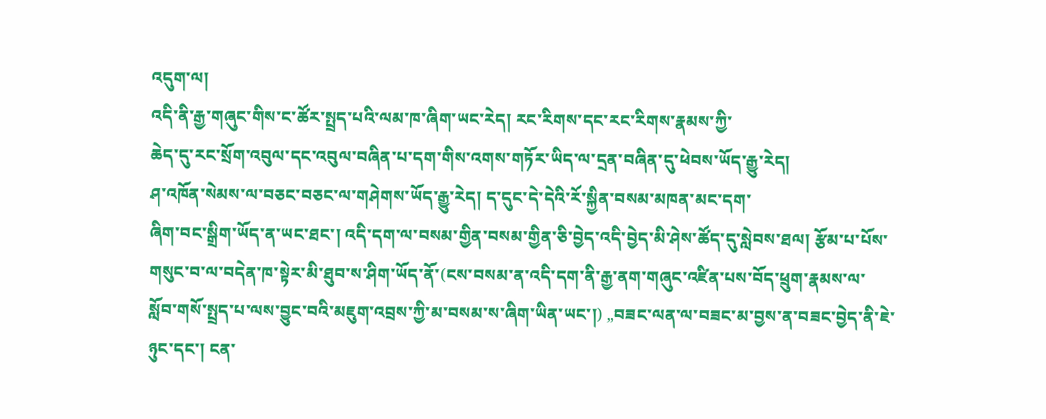འདུག་ལ།
འདི་ནི་རྒྱ་གཞུང་གིས་ང་ཚོར་སྤྲད་པའི་ལམ་ཁ་ཞིག་ཡང་རེད། རང་རིགས་དང་རང་རིགས་རྣམས་ཀྱི་
ཆེད་དུ་རང་སྲོག་འབུལ་དང་འབུལ་བཞིན་པ་དག་གིས་འགས་གཏོར་ཡིད་ལ་དྲན་བཞིན་དུ་ཕེབས་ཡོད་རྒྱུ་རེད།
ཤ་འཁོན་སེམས་ལ་བཅང་བཅང་ལ་གཤེགས་ཡོད་རྒྱུ་རེད། ད་དུང་དེ་དེའི་རོ་སྐྱིན་བསམ་མཁན་མང་དག་
ཞིག་བང་སྒྲིག་ཡོད་ན་ཡང་ཐང་། འདི་དག་ལ་བསམ་གྱིན་བསམ་གྱིན་ཅི་བྱེད་འདི་བྱེད་མི་ཤེས་ཚོད་དུ་སླེབས་ཐལ། རྩོམ་པ་པོས་གསུང་བ་ལ་བདེན་ཁ་སྟེར་མི་ཐུབ་ས་ཤིག་ཡོད་ནོ་(ངས་བསམ་ན་འདི་དག་ནི་རྒྱ་ནག་གཞུང་འཛིན་པས་བོད་ཕྲུག་རྣམས་ལ་སློབ་གསོ་སྤྲད་པ་ལས་བྱུང་བའི་མཇུག་འབྲས་ཀྱི་མ་བསམ་ས་ཞིག་ཡིན་ཡང་།) „བཟང་ལན་ལ་བཟང་མ་བྱས་ན་བཟང་བྱེད་ནི་ཇེ་ཉུང་དང་། ངན་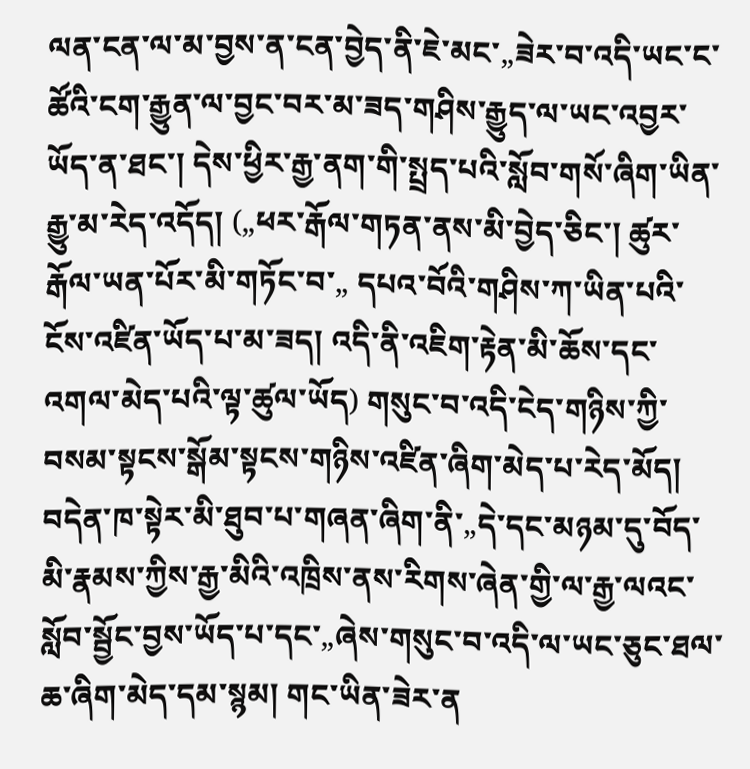ལན་ངན་ལ་མ་བྱས་ན་ངན་བྱེད་ནི་ཇེ་མང་„ཟེར་བ་འདི་ཡང་ང་ཚོའི་ངག་རྒྱུན་ལ་བྱང་བར་མ་ཟད་གཤིས་རྒྱུད་ལ་ཡང་འབྱར་ཡོད་ན་ཐང་། དེས་ཕྱིར་རྒྱ་ནག་གི་སྤྲད་པའི་སློབ་གསོ་ཞིག་ཡིན་རྒྱུ་མ་རེད་འདོད། („ཕར་རྒོལ་གཏན་ནས་མི་བྱེད་ཅིང་། ཚུར་རྒོལ་ཡན་པོར་མི་གཏོང་བ་„ དཔའ་བོའི་གཤིས་ཀ་ཡིན་པའི་ངོས་འཛིན་ཡོད་པ་མ་ཟད། འདི་ནི་འཇིག་རྟེན་མི་ཆོས་དང་འགལ་མེད་པའི་ལྟ་ཚུལ་ཡོད) གསུང་བ་འདི་ངེད་གཉིས་ཀྱི་བསམ་སྟངས་སྒོམ་སྟངས་གཉིས་འཛིན་ཞིག་མེད་པ་རེད་མོད། བདེན་ཁ་སྟེར་མི་ཐུབ་པ་གཞན་ཞིག་ནི་„དེ་དང་མཉམ་དུ་བོད་མི་རྣམས་ཀྱིས་རྒྱ་མིའི་འཁྲིས་ནས་རིགས་ཞེན་གྱི་ལ་རྒྱ་ལའང་སློབ་སྦྱོང་བྱས་ཡོད་པ་དང་„ཞེས་གསུང་བ་འདི་ལ་ཡང་ཅུང་ཐལ་ཆ་ཞིག་མེད་དམ་སྙམ། གང་ཡིན་ཟེར་ན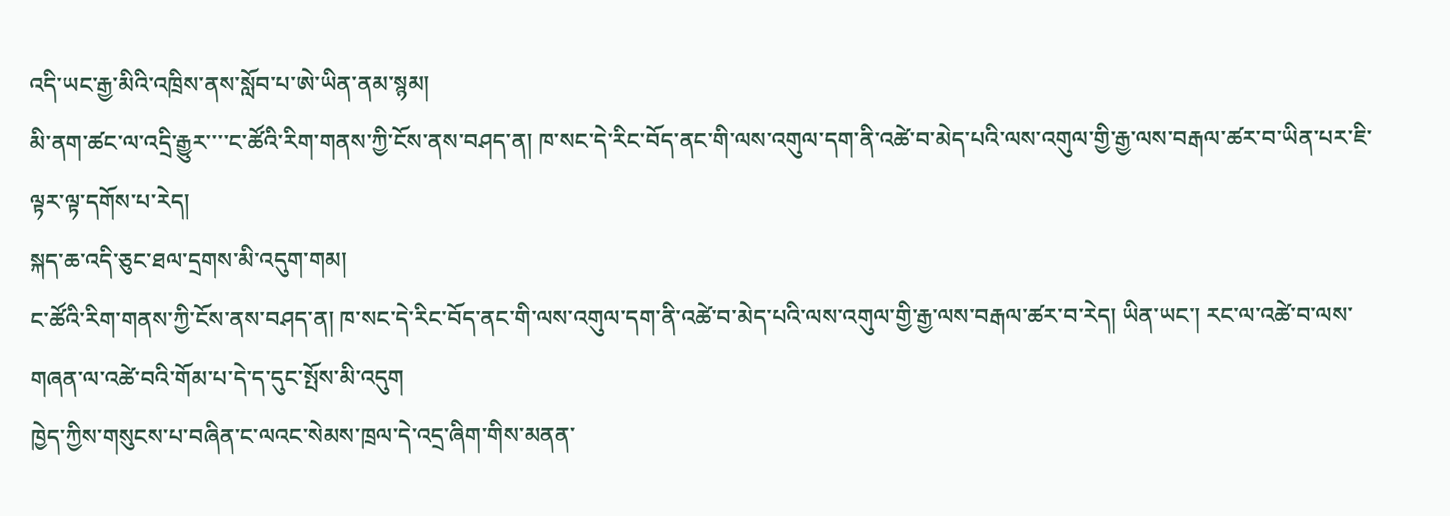འདི་ཡང་རྒྱ་མིའི་འཁྲིས་ནས་སློབ་པ་ཨེ་ཡིན་ནམ་སྙམ།
མི་ནག་ཚང་ལ་འདྲི་རྒྱུར་་་་ང་ཚོའི་རིག་གནས་ཀྱི་ངོས་ནས་བཤད་ན། ཁ་སང་དེ་རིང་བོད་ནང་གི་ལས་འགུལ་དག་ནི་འཚེ་བ་མེད་པའི་ལས་འགུལ་གྱི་རྒྱ་ལས་བརྒལ་ཚར་བ་ཡིན་པར་ཇི་ལྟར་ལྟ་དགོས་པ་རེད།
སྐད་ཆ་འདི་ཅུང་ཐལ་དྲགས་མི་འདུག་གམ།
ང་ཚོའི་རིག་གནས་ཀྱི་ངོས་ནས་བཤད་ན། ཁ་སང་དེ་རིང་བོད་ནང་གི་ལས་འགུལ་དག་ནི་འཚེ་བ་མེད་པའི་ལས་འགུལ་གྱི་རྒྱ་ལས་བརྒལ་ཚར་བ་རེད། ཡིན་ཡང་། རང་ལ་འཚེ་བ་ལས་གཞན་ལ་འཚེ་བའི་གོམ་པ་དེ་ད་དུང་སྤོས་མི་འདུག
ཁྱེད་ཀྱིས་གསུངས་པ་བཞིན་ང་ལའང་སེམས་ཁྲལ་དེ་འདྲ་ཞིག་གིས་མནན་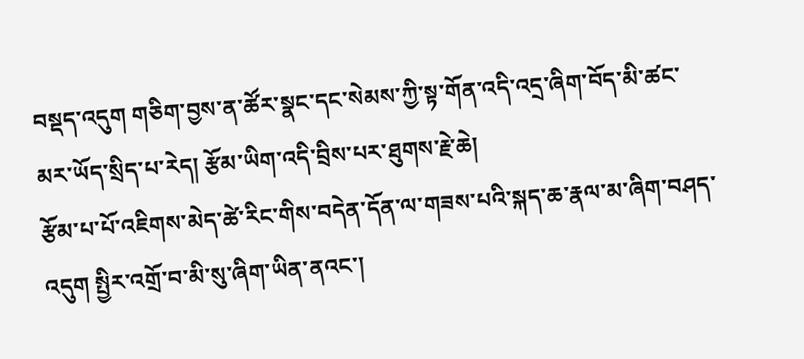བསྡད་འདུག གཅིག་བྱས་ན་ཚོར་སྣང་དང་སེམས་ཀྱི་སྟ་གོན་འདི་འདྲ་ཞིག་བོད་མི་ཚང་མར་ཡོད་སྲིད་པ་རེད། རྩོམ་ཡིག་འདི་བྲིས་པར་ཐུགས་རྗེ་ཆེ།
རྩོམ་པ་པོ་འཇིགས་མེད་ཚེ་རིང་གིས་བདེན་དོན་ལ་གཟས་པའི་སྐད་ཆ་རྣལ་མ་ཞིག་བཤད་འདུག སྤྱིར་འགྲོ་བ་མི་སུ་ཞིག་ཡིན་ནའང་།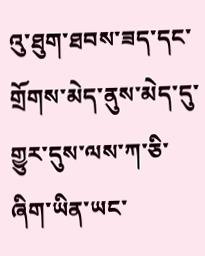འུ་ཐུག་ཐབས་ཟད་དང་གྲོགས་མེད་ནུས་མེད་དུ་གྱུར་དུས་ལས་ཀ་ཅི་ཞིག་ཡིན་ཡང་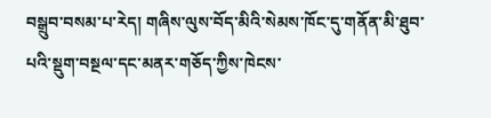བསྒྲུབ་བསམ་པ་རེད། གཞིས་ལུས་བོད་མིའི་སེམས་ཁོང་དུ་གནོན་མི་ཐུབ་པའི་སྡུག་བསྔལ་དང་མནར་གཅོད་ཀྱིས་ཁེངས་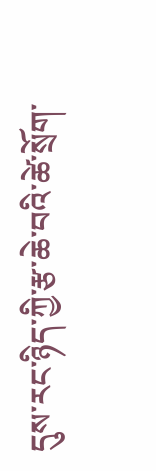དུས་རང་ཉིད་ཀྱི་རྩ་ཆེ་བའི་ཚེ་སྲོག་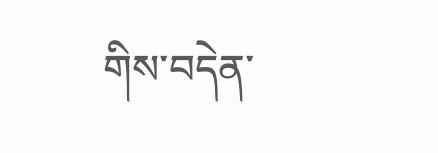གིས་བདེན་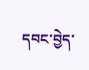དབང་བྱེད་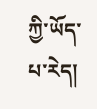ཀྱི་ཡོད་པ་རེད།